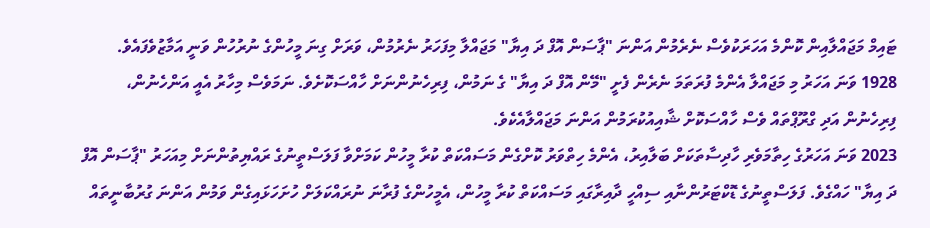ޓައިމް މަޖައްލާއިން ކޮންމެ އަހަރަކުވެސް ނެރެމުން އަންނަ "ޕާސަން އޮފް ދަ އިޔާ" މަޖައްލާ މިފަހަރު ނެރުމުން، ވަރަށް ގިނަ މީހުންގެ ނުރުހުން ވަނީ އަމާޒުވެފައެވެ.
1928 ވަނަ އަހަރު މި މަޖައްލާ އެންމެ ފުރަތަމަ ނެރެން ފެށީ "މޭން އޮފް ދަ އިޔާ" ގެ ނަމުން، ފިރިހެނުންނަށް ހާއްސަކޮށެވެ. ނަމަވެސް މިހާރު އެއީ އަންހެނުން، ފިރިހެނުން އަދި ގްރޫޕްތައް ވެސް ހާއްސަކޮށް ޝާއިއުކުރަމުން އަންނަ މަޖައްލާއެކެވެ.
2023 ވަނަ އަހަރުގެ ހިތާމަވެރި ހާދިސާތަކަށް ބަލާއިރު، އެންމެ ހިތްވަރު ކޮށްގެން މަސައްކަތް ކުރާ މީހުން ކަމަށްވާ ފަލަސްތީނުގެ ރައްޔިތުންނަށް މިއަހަރު "ޕާސަން އޮފް ދަ އިޔާ" ހައްގެވެ. ފަލަސްތީނުގެ ޑޮކްޓަރުންނާއި ސިއްހީ ދާއިރާގައި މަސައްކަތް ކުރާ މީހުން، އެމީހުންގެ ފުރާނަ ނުރައްކަލަށް ހުށަހަޅައިގެން ވަމުން އަންނަ ގުރުބާނީތައް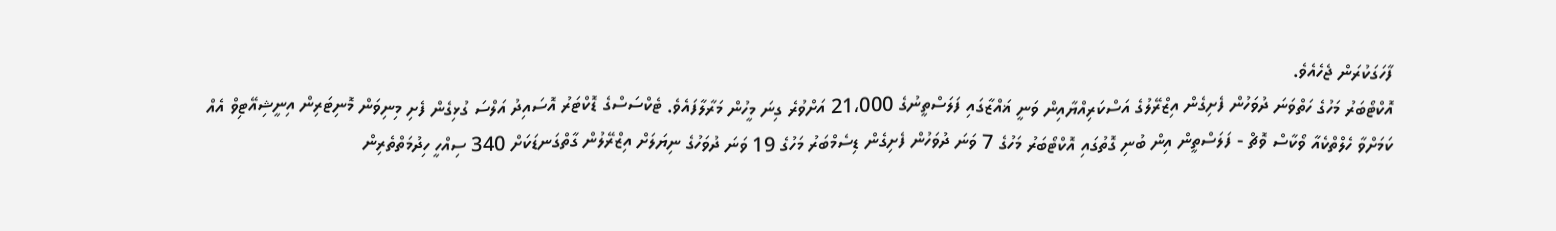ފާހަގަކުރަން ޖެހެއެވެ.
އޮކްޓޯބަރު މަހުގެ ހަތްވަނަ ދުވަހުން ފެށިގެން އިޒްރޭލުގެ އަސްކަރިއްޔާއިން ވަނީ ޣައްޒާގައި ފަލަސްތީނުގެ 21،000 އަށްވުރެ ގިނަ މީހުން މަރާލާފައެވެ. ޓެކްސަސްގެ ޑޮކްޓަރު އޮސައިދު އަލްސަ ގުޅިގެން ފެށި މިނިވަން މޮނިޓަރިން އިނީޝިއޭޓިވް އެއް ކަމަށްވާ ހެލްތްކެއާ ވޯކާސް ވޮޗް - ފަލަސްތީން އިން ބުނި ގޮތުގައި އޮކްޓޯބަރު މަހުގެ 7 ވަނަ ދުވަހުން ފެށިގެން ޑިސެމްބަރު މަހުގެ 19 ވަނަ ދުވަހުގެ ނިޔަލަށް އިޒްރޭލުން ގާތްގަނޑަކަށް 340 ސިއްހީ ހިދުމަތްތެރިން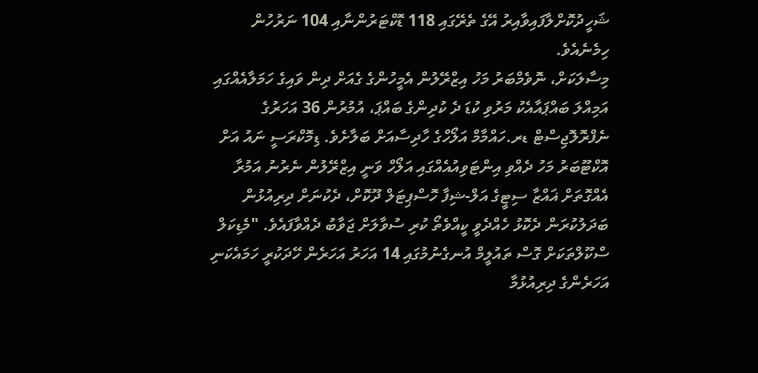ޝަހީދުކޮށްލާފައިވާއިރު އޭގެ ތެރޭގައި 118 ޑޮކްޓަރުންނާއި 104 ނަރުހުން ހިމެނެއެވެ.
މިސާލަކަށް، ނޮވެމްބަރު މަހު އިޒްރޭލުން އެމީހުންގެ ގެއަށް ދިން ވައިގެ ހަމަލާއެއްގައި އަމިއްލަ ބައްޕައާއެކު މަރުވި ކުޑަ ދެ ކުދިންގެ ބައްޕަ، އުމުރުން 36 އަހަރުގެ ނެފްރޮލޮޖިސްޓް ޑރ.ހައްމާމް އަލޯހްގެ ހާދިސާއަށް ބަލާށެވެ. ޑިމޮކްރަސީ ނައު އަށް އޮކްޓޫބަރު މަހު ދެއްވި އިންޓަވިއުއެއްގައި އަލޯހް ވަނީ އިޒްރޭލުން ނެރުނު އަމުރާ އެއްގޮތަށް ޣައްޒާ ސިޓީގެ އަލް-ޝިފާ ހޮސްޕިޓަލް ދޫކޮށް، ދެކުނަށް ދިރިއުޅުން ބަދަލުކުރަން ދެކޮޅު ހެއްދެވީ ކީއްވެތޯ ކުރި ސުވާލަށް ޖަވާބު ދެއްވާފައެވެ. "މެޑިކަލް ސްކޫލްތަކަށް ގޮސް ތައުލީމް އުނގެނުމުގައި 14 އަހަރު އަހަރެން ހޭދަކުރީ ހަމައެކަނި އަހަރެންގެ ދިރިއުޅުމާ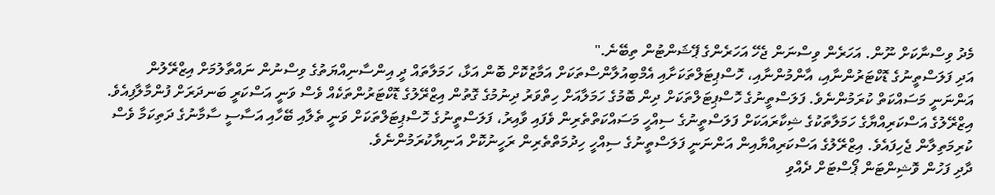މެދު ވިސްނާކަށް ނޫން. އަހަރެން ވިސްނަން ޖެހޭ އަހަރެންގެ ޕޭޝަންޓުން ތިބޭނެ."
އަދި ފަލަސްތީނުގެ ޑޮކްޓަރުންނާއި، އާންމުންނާއި، ހޮސްޕިޓަލްތަކަށާއި އެމްބިއުލާންސްތަކަށް އަމާޒުކޮށް ބޮން އަޅާ، ހަމަލާތައް ދީ އިންސާނިއްޔަތުގެ ވިސްނުން ނައްތާލުމަށް އިޒްރޭލުން އަންނަނީ މަސައްކަތް ކުރަމުންނެވެ. ފަލަސްތީނުގެ ހޮސްޕިޓަލްތަކަށް ދިން ބޮމުގެ ހަމަލާއަށް ހިތްވަރު ދިނުމުގެ ގޮތުން އިޒްރޭލުގެ ޑޮކްޓަރުންތަކެއް ވެސް ވަނީ އަސްކަރީ ބަނދަރަށް ފުންމާލާފިއެވެ.
އިޒްރޭލުގެ އަސްކަރިއްޔާގެ ހަމަލާތަކުގެ ޝިކާރައަކަށް ފަލަސްތީނުގެ ސިއްހީ މަސައްކަތްތެރިން ވެފައި ވާއިރު، ފަލަސްތީނުގެ ހޮސްޕިޓަލްތަކަށް ވަނީ ތެލާއި ބޭހާއި އަސާސީ ސާމާނުގެ ދަތިކަމާ ވެސް ކުރިމަތިލާން ޖެހިފައެވެ. އިޒްރޭލުގެ އަސްކަރިއްޔާއިން އަންނަނީ ފަލަސްތީނުގެ ސިއްހީ ހިދުމަތްތެރިން ރަހީނުކޮށް އަނިޔާކުރަމުންނެވެ.
ދާދި ފަހުން ވޮޝިންޓަން ޕޯސްޓަށް ދެއްވި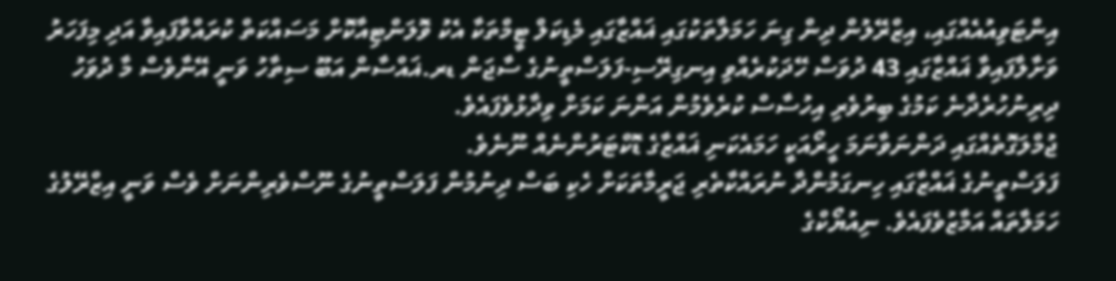އިންޓަވިއުއެއްގައި، އިޒްރޭލުން ދިން ގިނަ ހަމަލާތަކުގައި ޣައްޒާގައި މެޑިކަލް ޓީމްތަކާ އެކު ވޮލަންޓިއާކޮށް މަސައްކަތް ކުރައްވާފައިވާ އަދި މިފަހަރު ވަށާލާފައިވާ ޣައްޒާގައި 43 ދުވަސް ހޭދަކުރެއްވި އިނގިރޭސި-ފަލަސްތީނުގެ ސާޖަން ޑރ.ޣައްސާން އަބޫ ސިތާހު ވަނީ އޭނާވެސް މާ ދުވަހު ދިރިނުހުރެދާނެ ކަމުގެ ބިރުވެރި އިހުސާސް ކުރެވެމުން އަންނަ ކަމަށް ވިދާޅުވެފައެވެ.
ޖުމްލަގޮތެއްގައި ދަންނަވާނަމަ ހީރޯއަކީ ހަމައެކަނި ޣައްޒާގެ ޑޮކްޓަރުންނެއް ނޫނެވެ.
ފަލަސްތީނުގެ ޣައްޒާގައި ހިނގަމުންދާ ނުރައްކާތެރި ޖަރީމާތަކަށް ހެކި ބަސް ދިނުމުން ފަލަސްތީނުގެ ނޫސްވެރިންނަށް ވެސް ވަނީ އިޒްރޭލުގެ ހަމަލާތައް އަމާޒުވެފައެވެ. ނިއުޔޯކްގެ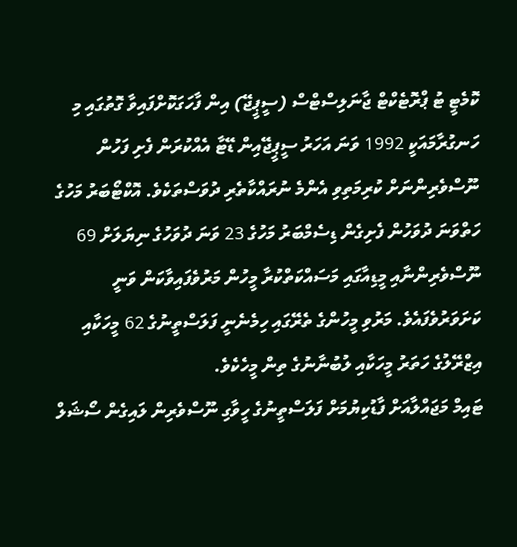ކޮމެޓީ ޓު ޕްރޮޓެކްޓް ޖާނަލިސްޓްސް (ސީޕީޖޭ) އިން ފާހަގަކޮށްފައިވާ ގޮތުގައި މި ހަނގުރާމައަކީ 1992 ވަނަ އަހަރު ސީޕީޖޭއިން ޑޭޓާ އެއްކުރަން ފެށި ފަހުން ނޫސްވެރިންނަށް ކުރިމަތިވި އެންމެ ނުރައްކާތެރި ދުވަސްތަކެވެ. އޮކްޓޯބަރު މަހުގެ ހަތްވަނަ ދުވަހުން ފެށިގެން ޑިސެމްބަރު މަހުގެ 23 ވަނަ ދުވަހުގެ ނިޔަލަށް 69 ނޫސްވެރިންނާއި މީޑިއާގައި މަސައްކަތްކުރާ މީހުން މަރުވެފައިވާކަން ވަނީ ކަށަވަރުވެފައެވެ. މަރުވި މީހުންގެ ތެރޭގައި ހިމެނެނީ ފަލަސްތީނުގެ 62 މީހަކާއި އިޒްރޭލުގެ ހަތަރު މީހަކާއި ލުބުނާނުގެ ތިން މީހެކެވެ.
ޓައިމް މަޖައްލާއަށް ފާޑުކިޔުމަށް ފަލަސްތީނުގެ ހީވާގި ނޫސްވެރިން ލައިގެން ސޯޝަލް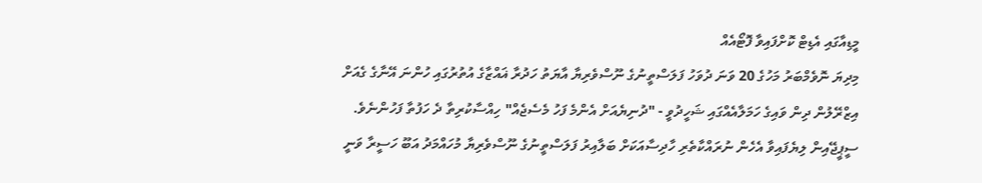މީޑިއާގައި އެޑިޓް ކޮށްފައިވާ ފޮޓޯއެއް
މިދިޔަ ނޮވެމްބަރު މަހުގެ 20 ވަނަ ދުވަހު ފަލަސްތީނުގެ ނޫސްވެރިޔާ އާޔަތު ހަދުރާ ޣައްޒާގެ އުތުރުގައި ހުންނަ އޭނާގެ ގެއަށް އިޒްރޭލުން ދިން ވައިގެ ހަމަލާއެއްގައި ޝަހީދުވީ - "ދުނިޔެއަށް އެންމެ ފަހު މެސެޖެއް" ހިއްސާކުރިތާ ދެ ހަފުތާ ފަހުންނެވެ.
ސީޕީޖޭއިން ލިޔެފައިވާ އެހެން ނުރައްކާތެރި ހާދިސާއަކަށް ބަލާއިރު ފަލަސްތީނުގެ ނޫސްވެރިޔާ މުހައްމަދު އަބޫ ހަސީރާ ވަނީ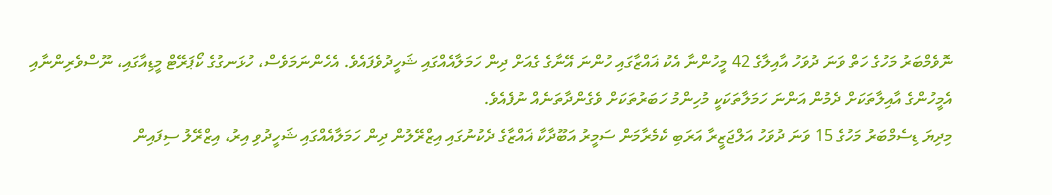ނޮވެމްބަރު މަހުގެ ހަތް ވަނަ ދުވަހު އާއިލާގެ 42 މީހުންނާ އެކު ޣައްޒާގައި ހުންނަ އޭނާގެ ގެއަށް ދިން ހަމަލާއެއްގައި ޝަހީދުވެފައެވެ. އެހެންނަމަވެސް، ހުޅަނގުގެ ކޯޕަރޭޓް މީޑިއާގައި، ނޫސްވެރިންނާއި އެމީހުންގެ އާއިލާތަކަށް ދެމުން އަންނަ ހަމަލާތަކަކީ މުހިންމު ހަބަރުތަކަށް ވެގެންދާތަނެއް ނުފެއެވެ.
މިދިޔަ ޑިސެމްބަރު މަހުގެ 15 ވަނަ ދުވަހު އަލްޖަޒީރާ އަރަބި ކެމެރާމަން ސަމީރު އަބޫދާކާ ޣައްޒާގެ ދެކުނުގައި އިޒްރޭލުން ދިން ހަމަލާއެއްގައި ޝަހީދުވި އިރު، އިޒްރޭލު ސިފައިން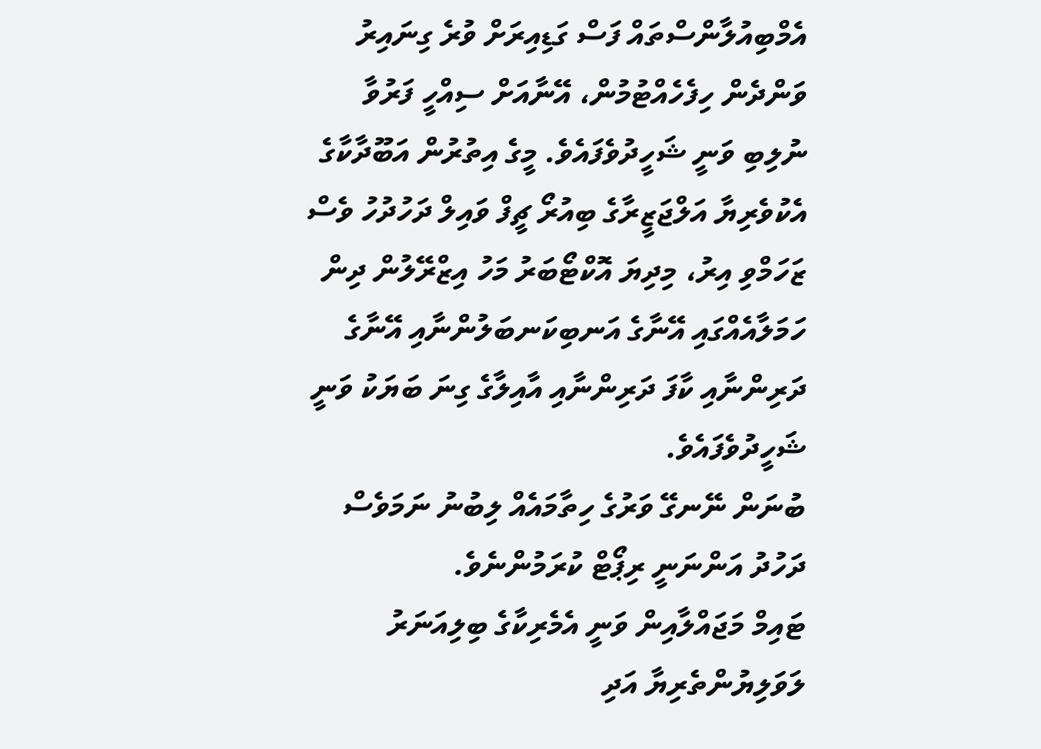އެމްބިއުލާންސްތައް ފަސް ގަޑިއިރަށް ވުރެ ގިނައިރު ވަންދެން ހިފެހެއްޓުމުން، އޭނާއަށް ސިއްހީ ފަރުވާ ނުލިބި ވަނީ ޝަހީދުވެފައެވެ. މީގެ އިތުރުން އަބޫދާކާގެ އެކުވެރިޔާ އަލްޖަޒީރާގެ ބިއުރޯ ޗީފް ވައިލް ދަހުދުހު ވެސް ޒަހަމްވި އިރު، މިދިޔަ އޮކްޓޯބަރު މަހު އިޒްރޭލުން ދިން ހަމަލާއެއްގައި އޭނާގެ އަނބިކަނބަލުންނާއި އޭނާގެ ދަރިންނާއި ކާފަ ދަރިންނާއި އާއިލާގެ ގިނަ ބަޔަކު ވަނީ ޝަހީދުވެފައެވެ.
ބުނަން ނޭނގޭ ވަރުގެ ހިތާމައެއް ލިބުނު ނަމަވެސް ދަހުދު އަންނަނީ ރިޕޯޓް ކުރަމުންނެވެ.
ޓައިމް މަޖައްލާއިން ވަނީ އެމެރިކާގެ ބިލިއަނަރު ލަވަލިޔުންތެރިޔާ އަދި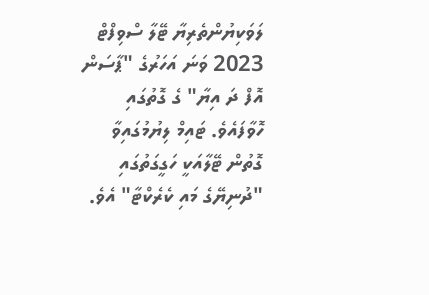ލަވަކިޔުންތެރިޔާ ޓޭލާ ސްވިފްޓް 2023 ވަނަ އަހަރުގެ "ޕާސަން އޮފް ދަ އިޔާ" ގެ ގޮތުގައި ހޮވާފައެވެ. ޓައިމް ލިޔުމުގައިވާ ގޮތުން ޓޭލާއަކީ ހަގީގަތުގައި "ދުނިޔޭގެ މައި ކެރެކްޓާ" އެވެ.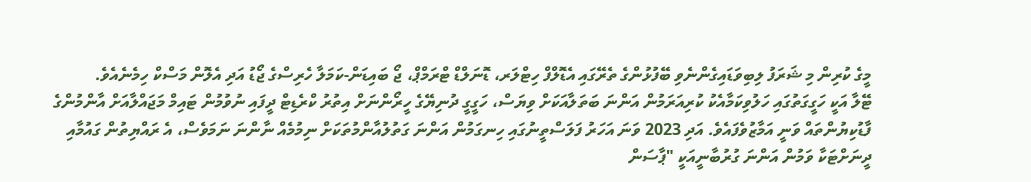މީގެ ކުރިން މި ޝަރަފު ލިބިވަޑައިގެންނެވި ބޭފުޅުންގެ ތެރޭގައި އެޑޮލްފް ހިޓްލަރ، ޑޮނަލްޑް ޓްރަމްޕް، ޖޯ ބައިޑަން-ކަމަލާ ހެރިސްގެ ޖޯޑު އަދި އެލޮން މަސްކް ހިމެނެއެވެ.
ޓޭލާ އަކީ ހަގީގަތުގައި ހަލުވިކަމާއެކު ކުރިއަރަމުން އަންނަ ބަތަލާއަކަށް ވިޔަސް، ހަގީގީ ދުނިޔޭގެ ހީރޯންނަށް އިތުރު ކްރެޑިޓް ދީފައި ނުވުމުން ޓައިމް މަޖައްލާއަށް އާންމުންގެ ފާޑުކިޔުންތައް ވަނީ އަމާޒުވެފައެވެ. އަދި 2023 ވަނަ އަހަރު ފަލަސްތީނުގައި ހިނގަމުން އަންނަ ގަތުލުއާންމުތަކަށް ނިމުމެއް ނާންނަ ނަމަވެސް، އެ ރައްޔިތުން ގައުމާއި ދީނަށްޓަކާ ވަމުން އަންނަ ގުރުބާނީއަކީ "ޕާސަން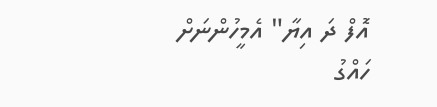އޮފް ދަ އިޔާ" އެމީހުންނަށް ހައްގު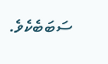ސަބަބެކެވެ.